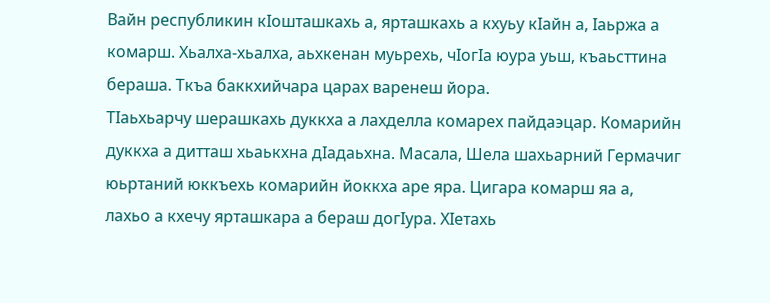Вайн республикин кIошташкахь а, ярташкахь а кхуьу кIайн а, Iаьржа а комарш. Хьалха-хьалха, аьхкенан муьрехь, чIогIа юура уьш, къаьсттина бераша. Ткъа баккхийчара царах варенеш йора.
ТIаьхьарчу шерашкахь дуккха а лахделла комарех пайдаэцар. Комарийн дуккха а дитташ хьаькхна дIадаьхна. Масала, Шела шахьарний Гермачиг юьртаний юккъехь комарийн йоккха аре яра. Цигара комарш яа а, лахьо а кхечу ярташкара а бераш догIура. ХIетахь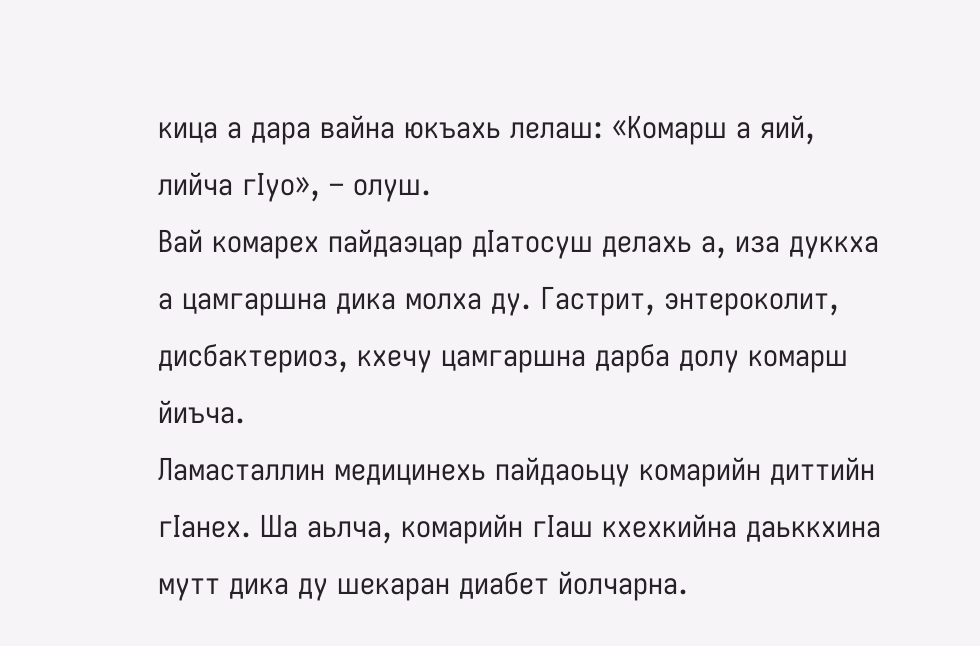кица а дара вайна юкъахь лелаш: «Комарш а яий, лийча гIуо», – олуш.
Вай комарех пайдаэцар дIатосуш делахь а, иза дуккха а цамгаршна дика молха ду. Гастрит, энтероколит, дисбактериоз, кхечу цамгаршна дарба долу комарш йиъча.
Ламасталлин медицинехь пайдаоьцу комарийн диттийн гIанех. Ша аьлча, комарийн гIаш кхехкийна даьккхина мутт дика ду шекаран диабет йолчарна.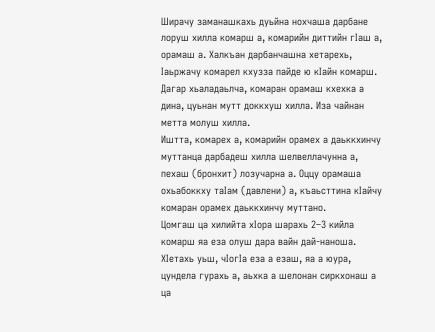Ширачу заманашкахь дуьйна нохчаша дарбане лоруш хилла комарш а, комарийн диттийн гIаш а, орамаш а. Халкъан дарбанчашна хетарехь, Iаьржачу комарел кхузза пайде ю кIайн комарш. Дагар хьаладаьлча, комаран орамаш кхехка а дина, цуьнан мутт доккхуш хилла. Иза чайнан метта молуш хилла.
Иштта, комарех а, комарийн орамех а даьккхинчу муттанца дарбадеш хилла шелвеллачунна а, пехаш (бронхит) лозучарна а. Оццу орамаша охьабоккху таIам (давлени) а, къаьсттина кIайчу комаран орамех даьккхинчу муттано.
Цомгаш ца хилийта хIора шарахь 2–3 кийла комарш яа еза олуш дара вайн дай-наноша. ХIетахь уьш, чIогIа еза а езаш, яа а юура, цундела гурахь а, аьхка а шелонан сиркхонаш а ца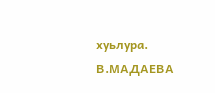хуьлура.
В.МАДАЕВА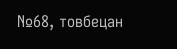№68, товбецан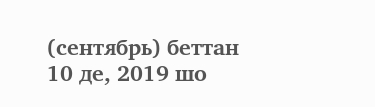(сентябрь) беттан 10 де, 2019 шо